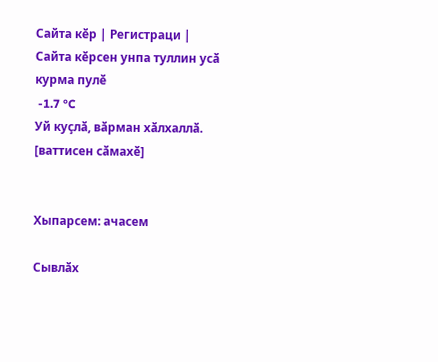Сайта кӗр | Регистраци | Сайта кӗрсен унпа туллин усӑ курма пулӗ
 -1.7 °C
Уй куҫлӑ, вӑрман хӑлхаллӑ.
[ваттисен сӑмахӗ]


Хыпарсем: ачасем

Сывлӑх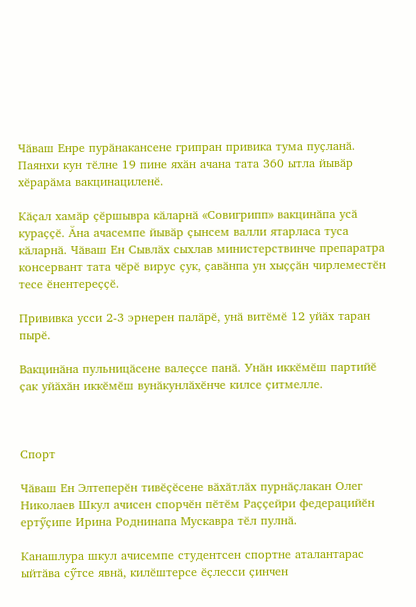Чӑваш Енре пурӑнакансене грипран привика тума пуҫланӑ. Паянхи кун тӗлне 19 пине яхӑн ачана тата 360 ытла йывӑр хӗрарӑма вакцинациленӗ.

Кӑҫал хамӑр ҫӗршывра кӑларнӑ «Совигрипп» вакцинӑпа усӑ кураҫҫӗ. Ӑна ачасемпе йывӑр ҫынсем валли ятарласа туса кӑларнӑ. Чӑваш Ен Сывлӑх сыхлав министерствинче препаратра консервант тата чӗрӗ вирус ҫук, ҫавӑнпа ун хыҫҫӑн чирлеместӗн тесе ӗнентереҫҫӗ.

Прививка усси 2-3 эрнерен палӑрӗ, унӑ витӗмӗ 12 уйӑх таран пырӗ.

Вакцинӑна пульницӑсене валеҫсе панӑ. Унӑн иккӗмӗш партийӗ ҫак уйӑхӑн иккӗмӗш вунӑкунлӑхӗнче килсе ҫитмелле.



Спорт

Чӑваш Ен Элтеперӗн тивӗҫӗсене вӑхӑтлӑх пурнӑҫлакан Олег Николаев Шкул ачисен спорчӗн пӗтӗм Раҫҫейри федерацийӗн ертӳҫипе Ирина Роднинапа Мускавра тӗл пулнӑ.

Канашлура шкул ачисемпе студентсен спортне аталантарас ыйтӑва сӳтсе явнӑ, килӗштерсе ӗҫлесси ҫинчен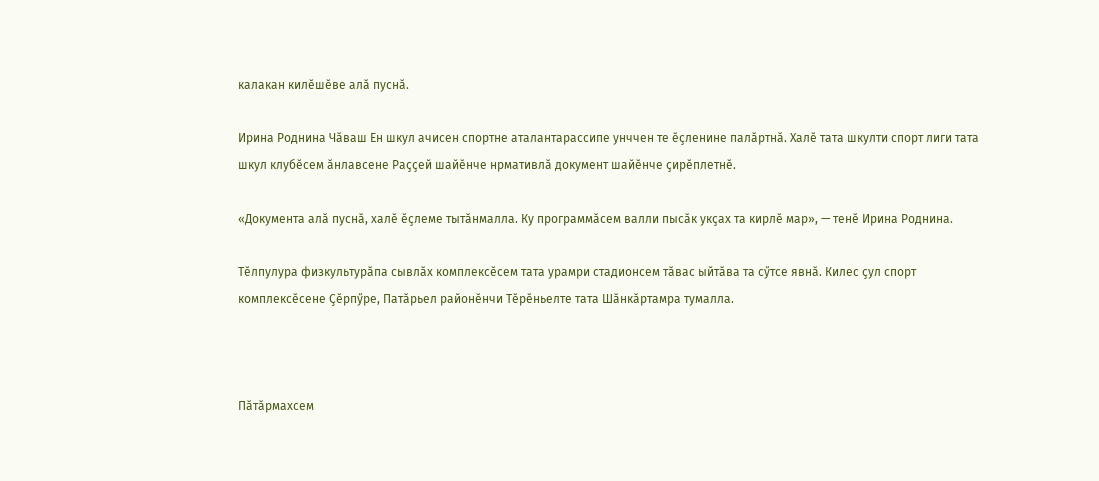калакан килӗшӗве алӑ пуснӑ.

Ирина Роднина Чӑваш Ен шкул ачисен спортне аталантарассипе унччен те ӗҫленине палӑртнӑ. Халӗ тата шкулти спорт лиги тата шкул клубӗсем ӑнлавсене Раҫҫей шайӗнче нрмативлӑ документ шайӗнче ҫирӗплетнӗ.

«Документа алӑ пуснӑ, халӗ ӗҫлеме тытӑнмалла. Ку программӑсем валли пысӑк укҫах та кирлӗ мар», — тенӗ Ирина Роднина.

Тӗлпулура физкультурӑпа сывлӑх комплексӗсем тата урамри стадионсем тӑвас ыйтӑва та сӳтсе явнӑ. Килес ҫул спорт комплексӗсене Ҫӗрпӳре, Патӑрьел районӗнчи Тӗрӗньелте тата Шӑнкӑртамра тумалла.



Пӑтӑрмахсем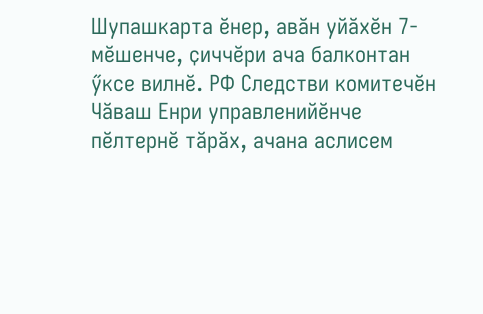Шупашкарта ӗнер, авӑн уйӑхӗн 7-мӗшенче, ҫиччӗри ача балконтан ӳксе вилнӗ. РФ Следстви комитечӗн Чӑваш Енри управленийӗнче пӗлтернӗ тӑрӑх, ачана аслисем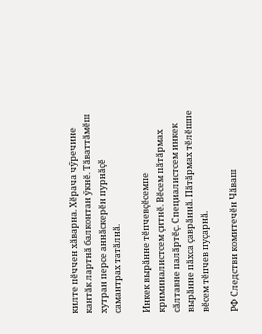килте пӗччен хӑварна. Хӗрача чӳречине кантӑк лартнӑ балконтан ӳкнӗ. Тӑваттӑмӗш хутран персе аннӑскерӗн пурнӑҫӗ самантрах татӑлнӑ.

Инкек вырӑнне тӗпчевҫӗсемпе криминалистсем ҫитнӗ. Вӗсем пӑтӑрмах сӑлтавне палӑртӗҫ. Специалистсем инкек вырӑнне пӑхса ҫаврӑннӑ. Пӑтӑрмах тӗлӗшпе вӗсем тӗпчев пуҫарнӑ.

РФ Следстви комитечӗн Чӑваш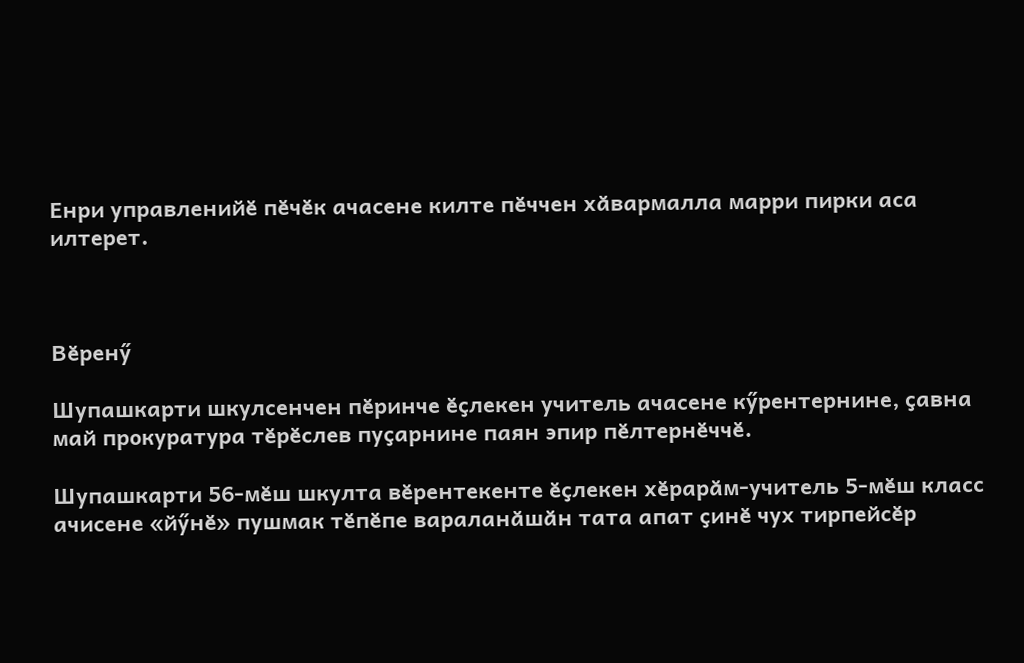Енри управленийӗ пӗчӗк ачасене килте пӗччен хӑвармалла марри пирки аса илтерет.



Вӗренӳ

Шупашкарти шкулсенчен пӗринче ӗҫлекен учитель ачасене кӳрентернине, ҫавна май прокуратура тӗрӗслев пуҫарнине паян эпир пӗлтернӗччӗ.

Шупашкарти 56-мӗш шкулта вӗрентекенте ӗҫлекен хӗрарӑм-учитель 5-мӗш класс ачисене «йӳнӗ» пушмак тӗпӗпе вараланӑшӑн тата апат ҫинӗ чух тирпейсӗр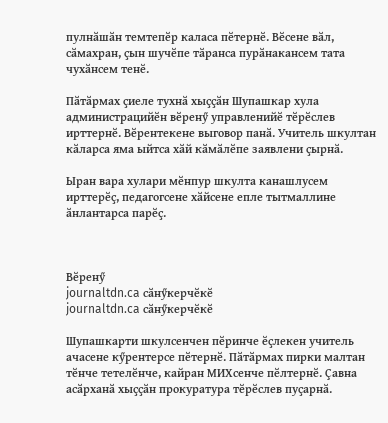пулнӑшӑн темтепӗр каласа пӗтернӗ. Вӗсене вӑл, сӑмахран, ҫын шучӗпе тӑранса пурӑнакансем тата чухӑнсем тенӗ.

Пӑтӑрмах ҫиеле тухнӑ хыҫҫӑн Шупашкар хула администрацийӗн вӗренӳ управленийӗ тӗрӗслев ирттернӗ. Вӗрентекене выговор панӑ. Учитель шкултан кӑларса яма ыйтса хӑй кӑмӑлӗпе заявлени ҫырнӑ.

Ыран вара хулари мӗнпур шкулта канашлусем ирттерӗҫ, педагогсене хӑйсене епле тытмаллине ӑнлантарса парӗҫ.



Вӗренӳ
journaltdn.ca сӑнӳкерчӗкӗ
journaltdn.ca сӑнӳкерчӗкӗ

Шупашкарти шкулсенчен пӗринче ӗҫлекен учитель ачасене кӳрентерсе пӗтернӗ. Пӑтӑрмах пирки малтан тӗнче тетелӗнче, кайран МИХсенче пӗлтернӗ. Ҫавна асӑрханӑ хыҫҫӑн прокуратура тӗрӗслев пуҫарнӑ.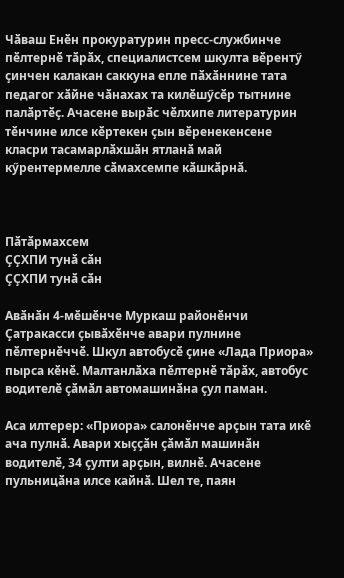Чӑваш Енӗн прокуратурин пресс-службинче пӗлтернӗ тӑрӑх, специалистсем шкулта вӗрентӳ ҫинчен калакан саккуна епле пӑхӑннине тата педагог хӑйне чӑнахах та килӗшӳсӗр тытнине палӑртӗҫ. Ачасене вырӑс чӗлхипе литературин тӗнчине илсе кӗртекен ҫын вӗренекенсене класри тасамарлӑхшӑн ятланӑ май кӳрентермелле сӑмахсемпе кӑшкӑрнӑ.



Пӑтӑрмахсем
ҪҪХПИ тунӑ сӑн
ҪҪХПИ тунӑ сӑн

Авӑнӑн 4-мӗшӗнче Муркаш районӗнчи Ҫатракасси ҫывӑхӗнче авари пулнине пӗлтернӗччӗ. Шкул автобусӗ ҫине «Лада Приора» пырса кӗнӗ. Малтанлӑха пӗлтернӗ тӑрӑх, автобус водителӗ ҫӑмӑл автомашинӑна ҫул паман.

Аса илтерер: «Приора» салонӗнче арҫын тата икӗ ача пулнӑ. Авари хыҫҫӑн ҫӑмӑл машинӑн водителӗ, 34 ҫулти арҫын, вилнӗ. Ачасене пульницӑна илсе кайнӑ. Шел те, паян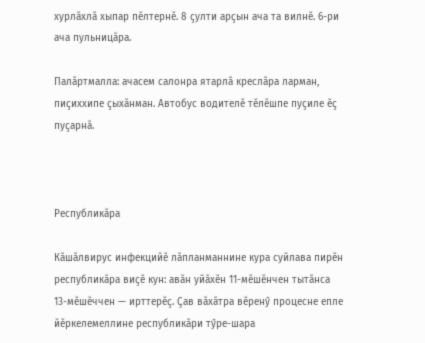хурлӑхлӑ хыпар пӗлтернӗ. 8 ҫулти арҫын ача та вилнӗ. 6-ри ача пульницӑра.

Палӑртмалла: ачасем салонра ятарлӑ креслӑра ларман, пиҫиххипе ҫыхӑнман. Автобус водителӗ тӗлӗшпе пуҫиле ӗҫ пуҫарнӑ.



Республикӑра

Кӑшӑлвирус инфекцийӗ лӑпланманнине кура суйлава пирӗн республикӑра виҫӗ кун: авӑн уйӑхӗн 11-мӗшӗнчен тытӑнса 13-мӗшӗччен — ирттерӗҫ. Ҫав вӑхӑтра вӗренӳ процесне епле йӗркелемеллине республикӑри тӳре-шара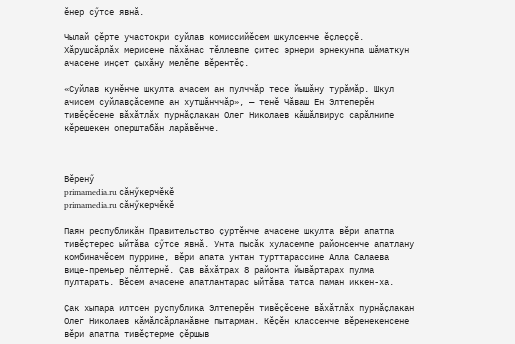ӗнер сӳтсе явнӑ.

Чылай ҫӗрте участокри суйлав комиссийӗсем шкулсенче ӗҫлеҫҫӗ. Хӑрушсӑрлӑх мерисене пӑхӑнас тӗллевпе ҫитес эрнери эрнекунпа шӑматкун ачасене инҫет ҫыхӑну мелӗпе вӗрентӗҫ.

«Суйлав кунӗнче шкулта ачасем ан пулччӑр тесе йышӑну турӑмӑр. Шкул ачисем суйлавҫӑсемпе ан хутшӑнччӑр», — тенӗ Чӑваш Ен Элтеперӗн тивӗҫӗсене вӑхӑтлӑх пурнӑҫлакан Олег Николаев кӑшӑлвирус сарӑлнипе кӗрешекен оперштабӑн ларӑвӗнче.



Вӗренӳ
primamedia.ru сӑнӳкерчӗкӗ
primamedia.ru сӑнӳкерчӗкӗ

Паян республикӑн Правительство ҫуртӗнче ачасене шкулта вӗри апатпа тивӗҫтерес ыйтӑва сӳтсе явнӑ. Унта пысӑк хуласемпе районсенче апатлану комбиначӗсем пуррине, вӗри апата унтан турттарассине Алла Салаева вице-премьер пӗлтернӗ. Ҫав вӑхӑтрах 8 районта йывӑртарах пулма пултарать. Вӗсем ачасене апатлантарас ыйтӑва татса паман иккен-ха.

Ҫак хыпара илтсен руспублика Элтеперӗн тивӗҫӗсене вӑхӑтлӑх пурнӑҫлакан Олег Николаев кӑмӑлсӑрланӑвне пытарман. Кӗҫӗн классенче вӗренекенсене вӗри апатпа тивӗҫтерме ҫӗршыв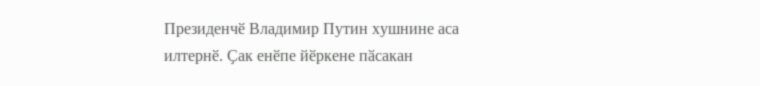Президенчӗ Владимир Путин хушнине аса илтернӗ. Ҫак енӗпе йӗркене пӑсакан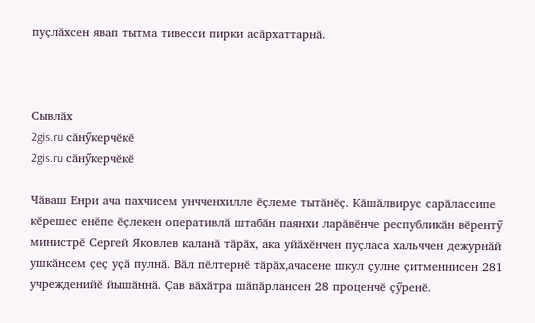пуҫлӑхсен явап тытма тивесси пирки асӑрхаттарнӑ.



Сывлӑх
2gis.ru сӑнӳкерчӗкӗ
2gis.ru сӑнӳкерчӗкӗ

Чӑваш Енри ача пахчисем унчченхилле ӗҫлеме тытӑнӗҫ. Кӑшӑлвирус сарӑлассипе кӗрешес енӗпе ӗҫлекен оперативлӑ штабӑн паянхи ларӑвӗнче республикӑн вӗрентӳ министрӗ Сергей Яковлев каланӑ тӑрӑх, ака уйӑхӗнчен пуҫласа хальччен дежурнӑй ушкӑнсем ҫеҫ уҫӑ пулнӑ. Вӑл пӗлтернӗ тӑрӑх,ачасене шкул ҫулне ҫитменнисен 281 учрежденийӗ йышӑннӑ. Ҫав вӑхӑтра шӑпӑрлансен 28 проценчӗ ҫӳренӗ.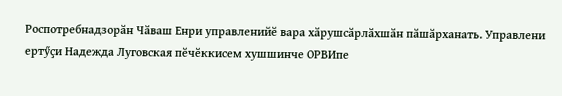Роспотребнадзорӑн Чӑваш Енри управленийӗ вара хӑрушсӑрлӑхшӑн пӑшӑрханать. Управлени ертӳҫи Надежда Луговская пӗчӗккисем хушшинче ОРВИпе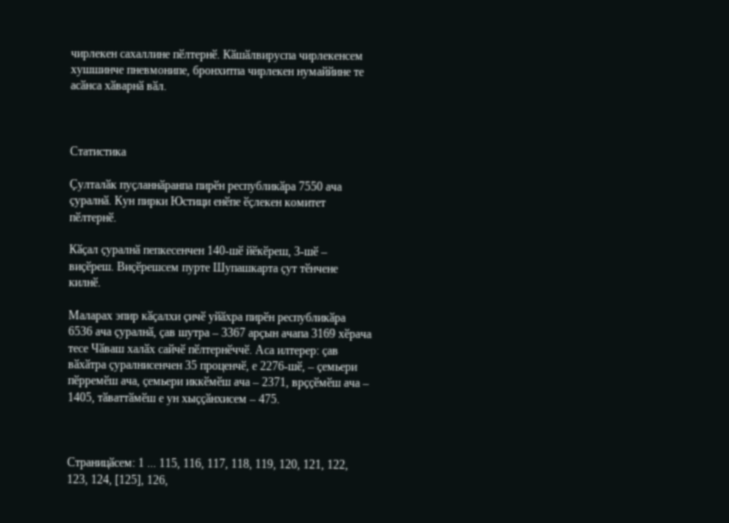чирлекен сахаллине пӗлтернӗ. Кӑшӑлвируспа чирлекенсем хушшинче пневмонипе, бронхитпа чирлекен нумаййине те асӑнса хӑварнӑ вӑл.



Статистика

Ҫулталӑк пуҫланнӑранпа пирӗн республикӑра 7550 ача ҫуралнӑ. Кун пирки Юстици енӗпе ӗҫлекен комитет пӗлтернӗ.

Кӑҫал ҫуралнӑ пепкесенчен 140-шӗ йӗкӗреш, 3-шӗ – виҫӗреш. Виҫӗрешсем пурте Шупашкарта ҫут тӗнчене килнӗ.

Маларах эпир кӑҫалхи ҫичӗ уйӑхра пирӗн республикӑра 6536 ача ҫуралнӑ, ҫав шутра – 3367 арҫын ачапа 3169 хӗрача тесе Чӑваш халӑх сайчӗ пӗлтернӗччӗ. Аса илтерер: ҫав вӑхӑтра ҫуралнисенчен 35 проценчӗ, е 2276-шӗ, – ҫемьери пӗрремӗш ача, ҫемьери иккӗмӗш ача – 2371, врҫҫӗмӗш ача – 1405, тӑваттӑмӗш е ун хыҫҫӑнхисем – 475.



Страницӑсем: 1 ... 115, 116, 117, 118, 119, 120, 121, 122, 123, 124, [125], 126,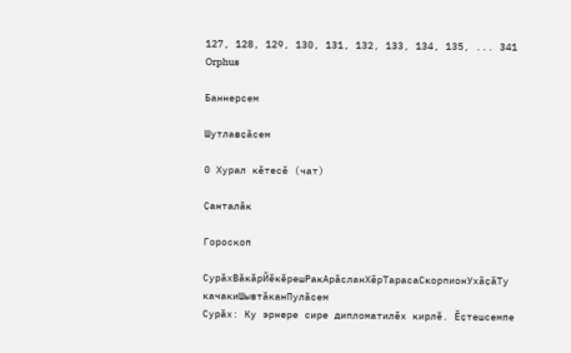127, 128, 129, 130, 131, 132, 133, 134, 135, ... 341
Orphus

Баннерсем

Шутлавҫӑсем

0 Хурал кӗтесӗ (чат)

Ҫанталӑк

Гороскоп

СурӑхВӑкӑрЙӗкӗрешРакАрӑсланХӗрТарасаСкорпионУхӑҫӑТу качакиШывтӑканПулӑсем
Сурӑх: Ку эрнере сире дипломатилӗх кирлӗ. Ӗҫтешсемпе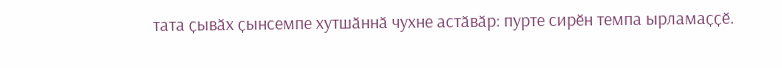тата ҫывӑх ҫынсемпе хутшӑннӑ чухне астӑвӑр: пурте сирӗн темпа ырламаҫҫӗ.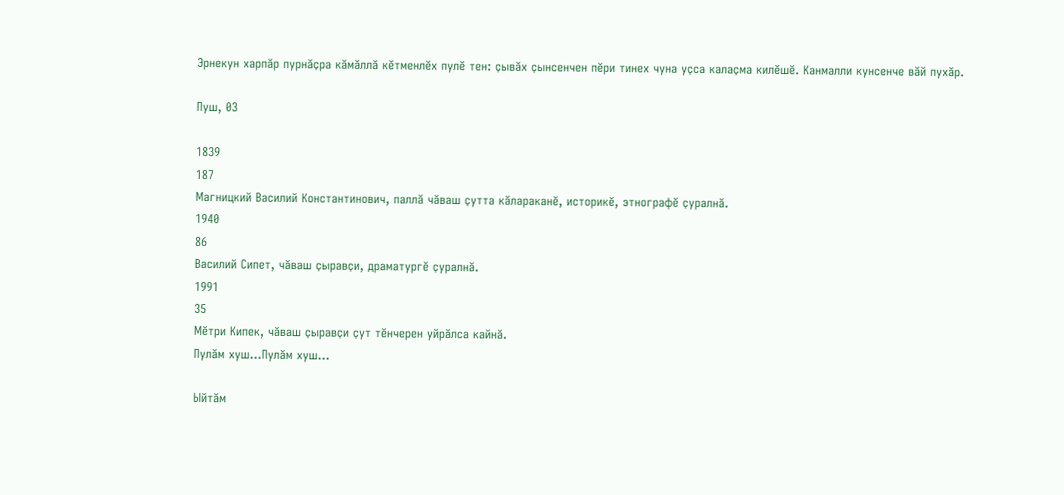Эрнекун харпӑр пурнӑҫра кӑмӑллӑ кӗтменлӗх пулӗ тен: ҫывӑх ҫынсенчен пӗри тинех чуна уҫса калаҫма килӗшӗ. Канмалли кунсенче вӑй пухӑр.

Пуш, 03

1839
187
Магницкий Василий Константинович, паллӑ чӑваш ҫутта кӑлараканӗ, историкӗ, этнографӗ ҫуралнӑ.
1940
86
Василий Сипет, чӑваш ҫыравҫи, драматургӗ ҫуралнӑ.
1991
35
Мӗтри Кипек, чӑваш ҫыравҫи ҫут тӗнчерен уйрӑлса кайнӑ.
Пулӑм хуш...Пулӑм хуш...

Ыйтӑм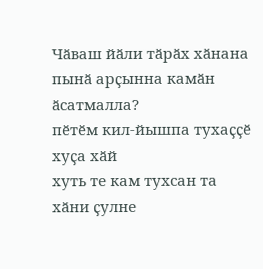Чӑваш йӑли тӑрӑх хӑнана пынӑ арҫынна камӑн ӑсатмалла?
пӗтӗм кил-йышпа тухаҫҫӗ
хуҫа хӑй
хуть те кам тухсан та
хӑни ҫулне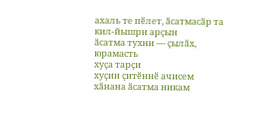ахаль те пӗлет, ӑсатмасӑр та
кил-йышри арҫын
ӑсатма тухни — ҫылӑх, юрамасть
хуҫа тарҫи
хуҫин ҫитӗннӗ ачисем
хӑнана ӑсатма никам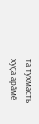та тухмасть
хуҫа арӑмӗ